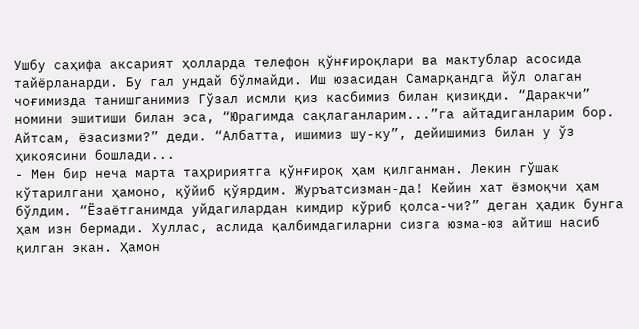Ушбу саҳифа аксарият ҳолларда телефон қўнғироқлари ва мактублар асосида тайёрланарди. Бу гал ундай бўлмайди. Иш юзасидан Самарқандга йўл олаган чоғимизда танишганимиз Гўзал исмли қиз касбимиз билан қизиқди. “Даракчи” номини эшитиши билан эса, “Юрагимда сақлаганларим...”га айтадиганларим бор. Айтсам, ёзасизми?” деди. “Албатта, ишимиз шу-ку”, дейишимиз билан у ўз ҳикоясини бошлади...
- Мен бир неча марта таҳририятга қўнғироқ ҳам қилганман. Лекин гўшак кўтарилгани ҳамоно, қўйиб қўярдим. Журъатсизман-да! Кейин хат ёзмоқчи ҳам бўлдим. “Ёзаётганимда уйдагилардан кимдир кўриб қолса-чи?” деган ҳадик бунга ҳам изн бермади. Хуллас, аслида қалбимдагиларни сизга юзма-юз айтиш насиб қилган экан. Ҳамон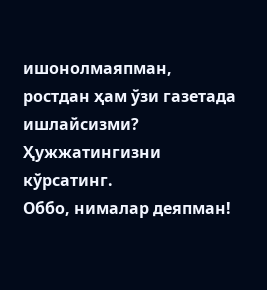ишонолмаяпман, ростдан ҳам ўзи газетада ишлайсизми? Ҳужжатингизни кўрсатинг.
Оббо, нималар деяпман!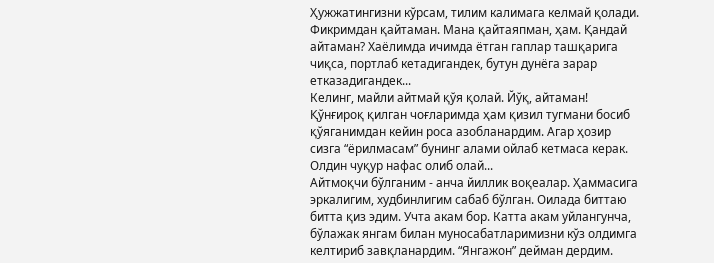Ҳужжатингизни кўрсам, тилим калимага келмай қолади. Фикримдан қайтаман. Мана қайтаяпман, ҳам. Қандай айтаман? Хаёлимда ичимда ётган гаплар ташқарига чиқса, портлаб кетадигандек, бутун дунёга зарар етказадигандек...
Келинг, майли айтмай қўя қолай. Йўқ, айтаман! Қўнғироқ қилган чоғларимда ҳам қизил тугмани босиб қўяганимдан кейин роса азобланардим. Агар ҳозир сизга “ёрилмасам” бунинг алами ойлаб кетмаса керак. Олдин чуқур нафас олиб олай...
Айтмоқчи бўлганим - анча йиллик воқеалар. Ҳаммасига эркалигим, худбинлигим сабаб бўлган. Оилада биттаю битта қиз эдим. Учта акам бор. Катта акам уйлангунча, бўлажак янгам билан муносабатларимизни кўз олдимга келтириб завқланардим. “Янгажон” дейман дердим.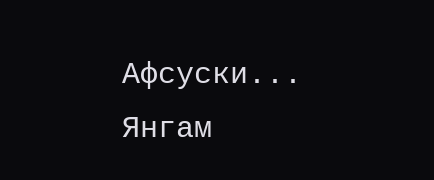Афсуски...
Янгам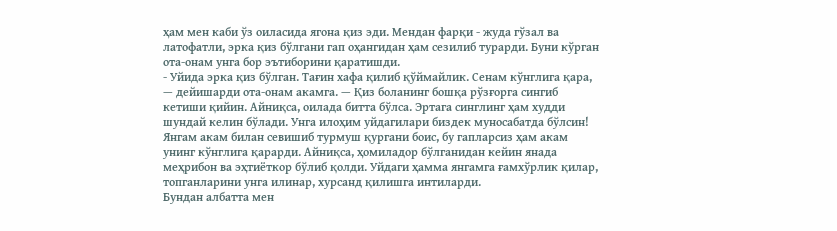ҳам мен каби ўз оиласида ягона қиз эди. Мендан фарқи - жуда гўзал ва латофатли, эрка қиз бўлгани гап оҳангидан ҳам сезилиб турарди. Буни кўрган ота-онам унга бор эътиборини қаратишди.
- Уйида эрка қиз бўлган. Тағин хафа қилиб қўймайлик. Сенам кўнглига қара, — дейишарди ота-онам акамга. — Қиз боланинг бошқа рўзғорга сингиб кетиши қийин. Айниқса, оилада битта бўлса. Эртага синглинг ҳам худди шундай келин бўлади. Унга илоҳим уйдагилари биздек муносабатда бўлсин!
Янгам акам билан севишиб турмуш қургани боис, бу гапларсиз ҳам акам унинг кўнглига қарарди. Айниқса, ҳомиладор бўлганидан кейин янада меҳрибон ва эҳтиёткор бўлиб қолди. Уйдаги ҳамма янгамга ғамхўрлик қилар, топганларини унга илинар, хурсанд қилишга интиларди.
Бундан албатта мен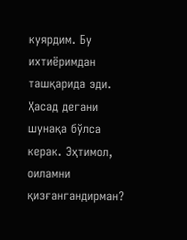куярдим. Бу ихтиёримдан ташқарида эди. Ҳасад дегани шунақа бўлса керак. Эҳтимол, оиламни қизғангандирман?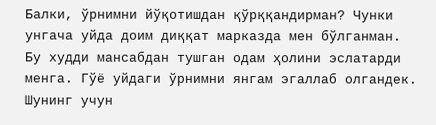Балки, ўрнимни йўқотишдан қўрққандирман? Чунки унгача уйда доим диққат марказда мен бўлганман. Бу худди мансабдан тушган одам ҳолини эслатарди менга. Гўё уйдаги ўрнимни янгам эгаллаб олгандек. Шунинг учун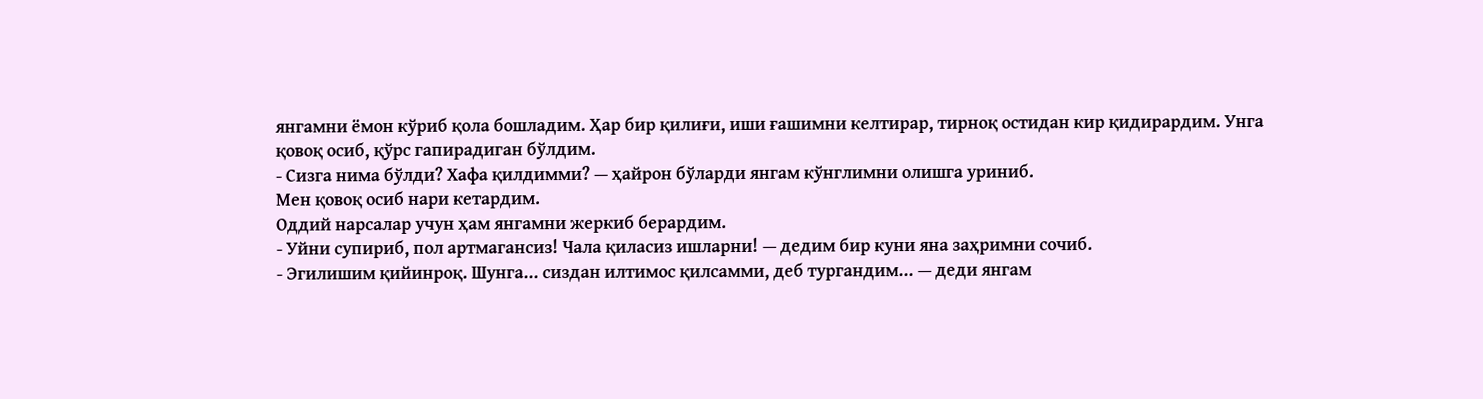янгамни ёмон кўриб қола бошладим. Ҳар бир қилиғи, иши ғашимни келтирар, тирноқ остидан кир қидирардим. Унга қовоқ осиб, қўрс гапирадиган бўлдим.
- Сизга нима бўлди? Хафа қилдимми? — ҳайрон бўларди янгам кўнглимни олишга уриниб.
Мен қовоқ осиб нари кетардим.
Оддий нарсалар учун ҳам янгамни жеркиб берардим.
- Уйни супириб, пол артмагансиз! Чала қиласиз ишларни! — дедим бир куни яна заҳримни сочиб.
- Эгилишим қийинроқ. Шунга... сиздан илтимос қилсамми, деб тургандим... — деди янгам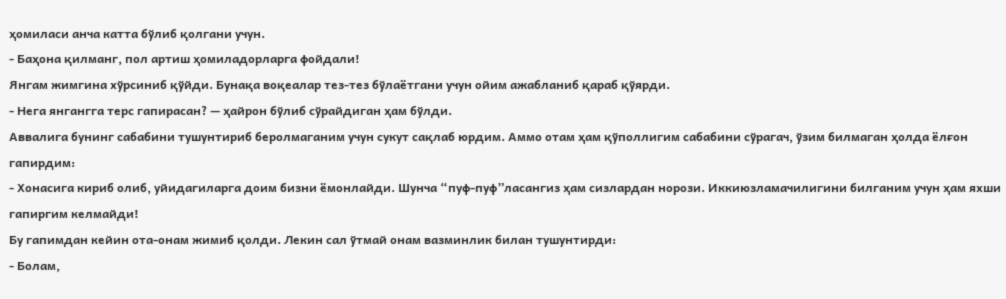ҳомиласи анча катта бўлиб қолгани учун.
- Баҳона қилманг, пол артиш ҳомиладорларга фойдали!
Янгам жимгина хўрсиниб қўйди. Бунақа воқеалар тез-тез бўлаётгани учун ойим ажабланиб қараб қўярди.
- Нега янгангга терс гапирасан? — ҳайрон бўлиб сўрайдиган ҳам бўлди.
Аввалига бунинг сабабини тушунтириб беролмаганим учун сукут сақлаб юрдим. Аммо отам ҳам қўполлигим сабабини сўрагач, ўзим билмаган ҳолда ёлғон гапирдим:
- Хонасига кириб олиб, уйидагиларга доим бизни ёмонлайди. Шунча “пуф-пуф”ласангиз ҳам сизлардан норози. Иккиюзламачилигини билганим учун ҳам яхши гапиргим келмайди!
Бу гапимдан кейин ота-онам жимиб қолди. Лекин сал ўтмай онам вазминлик билан тушунтирди:
- Болам,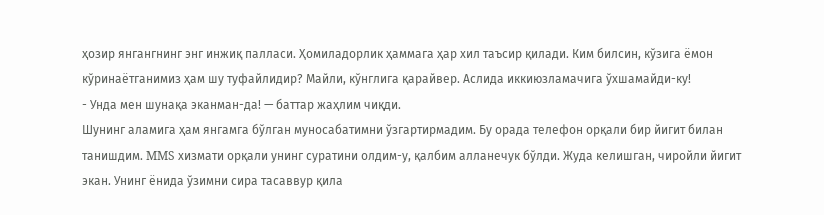ҳозир янгангнинг энг инжиқ палласи. Ҳомиладорлик ҳаммага ҳар хил таъсир қилади. Ким билсин, кўзига ёмон кўринаётганимиз ҳам шу туфайлидир? Майли, кўнглига қарайвер. Аслида иккиюзламачига ўхшамайди-ку!
- Унда мен шунақа эканман-да! — баттар жаҳлим чиқди.
Шунинг аламига ҳам янгамга бўлган муносабатимни ўзгартирмадим. Бу орада телефон орқали бир йигит билан танишдим. MMS хизмати орқали унинг суратини олдим-у, қалбим алланечук бўлди. Жуда келишган, чиройли йигит экан. Унинг ёнида ўзимни сира тасаввур қила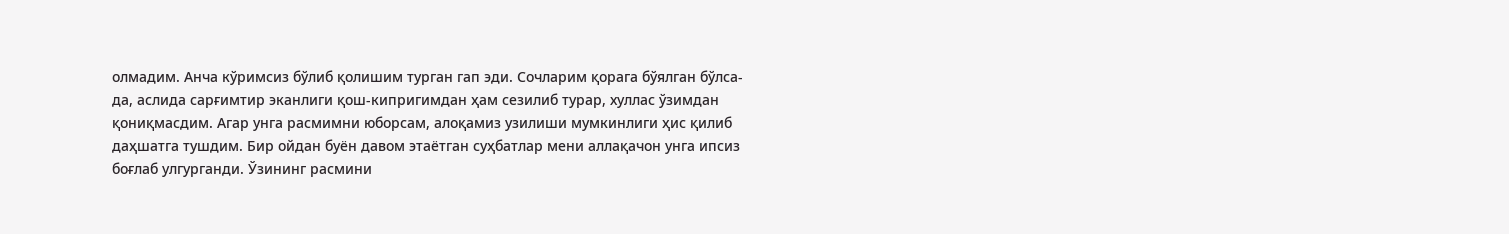олмадим. Анча кўримсиз бўлиб қолишим турган гап эди. Сочларим қорага бўялган бўлса-да, аслида сарғимтир эканлиги қош-кипригимдан ҳам сезилиб турар, хуллас ўзимдан қониқмасдим. Агар унга расмимни юборсам, алоқамиз узилиши мумкинлиги ҳис қилиб даҳшатга тушдим. Бир ойдан буён давом этаётган суҳбатлар мени аллақачон унга ипсиз боғлаб улгурганди. Ўзининг расмини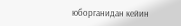юборганидан кейин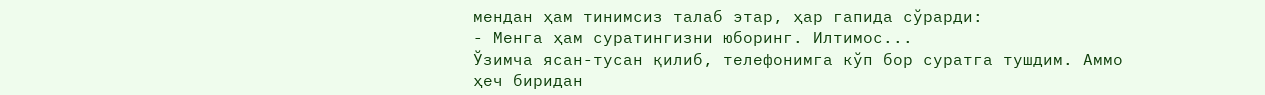мендан ҳам тинимсиз талаб этар, ҳар гапида сўрарди:
- Менга ҳам суратингизни юборинг. Илтимос...
Ўзимча ясан-тусан қилиб, телефонимга кўп бор суратга тушдим. Аммо ҳеч биридан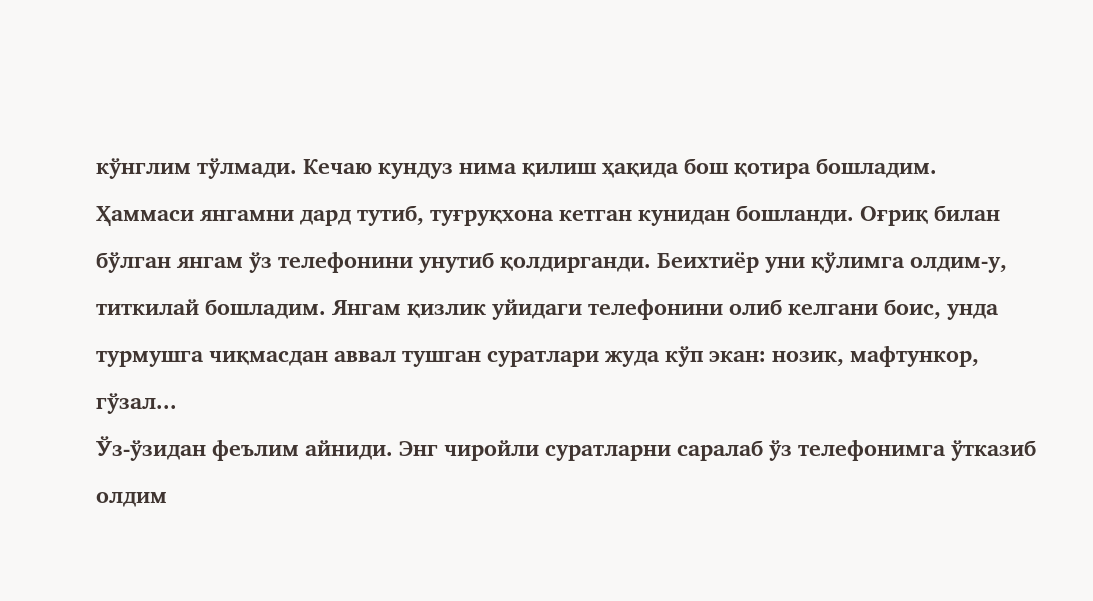кўнглим тўлмади. Кечаю кундуз нима қилиш ҳақида бош қотира бошладим.
Ҳаммаси янгамни дард тутиб, туғруқхона кетган кунидан бошланди. Оғриқ билан бўлган янгам ўз телефонини унутиб қолдирганди. Беихтиёр уни қўлимга олдим-у, титкилай бошладим. Янгам қизлик уйидаги телефонини олиб келгани боис, унда турмушга чиқмасдан аввал тушган суратлари жуда кўп экан: нозик, мафтункор, гўзал...
Ўз-ўзидан феълим айниди. Энг чиройли суратларни саралаб ўз телефонимга ўтказиб олдим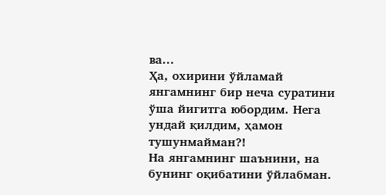ва...
Ҳа, охирини ўйламай янгамнинг бир неча суратини ўша йигитга юбордим. Нега ундай қилдим, ҳамон тушунмайман?!
На янгамнинг шаънини, на бунинг оқибатини ўйлабман.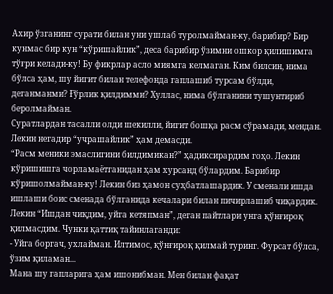Ахир ўзганинг сурати билан уни ушлаб туролмайман-ку, барибир? Бир кунмас бир кун “кўришайлик”, деса барибир ўзимни ошкор қилишимга тўғри келади-ку! Бу фикрлар асло миямга келмаган. Ким билсин, нима бўлса ҳам, шу йигит билан телефонда гаплашиб турсам бўлди, деганманми? Ғўрлик қилдимми? Хуллас, нима бўлганини тушунтириб беролмайман.
Суратлардан тасалли олди шекилли, йигит бошқа расм сўрамади, мендан. Лекин негадир “учрашайлик” ҳам демасди.
“Расм меники эмаслигини билдимикан?” ҳадиксирардим гоҳо. Лекин кўришишга чорламаётганидан ҳам хурсанд бўлардим. Барибир кўришолмайман-ку! Лекин биз ҳамон суҳбатлашардик. У сменали ишда ишлаши боис сменада бўлганида кечалари билан пичирлашиб чиқардик. Лекин “Ишдан чиқдим, уйга кетяпман”, деган пайтлари унга қўнғироқ қилмасдим. Чунки қаттиқ тайинлаганди:
- Уйга боргач, ухлайман. Илтимос, қўнғироқ қилмай туринг. Фурсат бўлса, ўзим қиламан...
Мана шу гапларига ҳам ишонибман. Мен билан фақат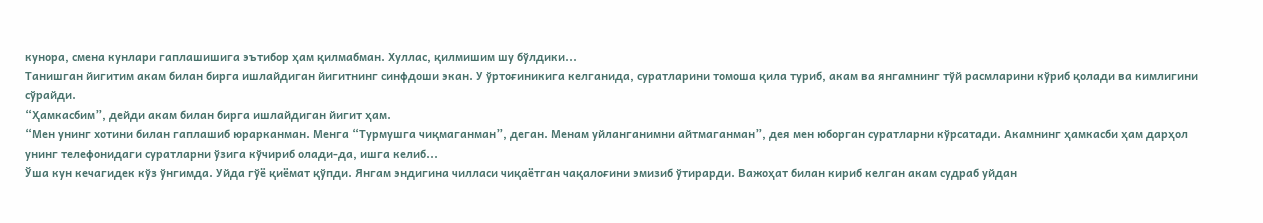кунора, смена кунлари гаплашишига эътибор ҳам қилмабман. Хуллас, қилмишим шу бўлдики...
Танишган йигитим акам билан бирга ишлайдиган йигитнинг синфдоши экан. У ўртоғиникига келганида, суратларини томоша қила туриб, акам ва янгамнинг тўй расмларини кўриб қолади ва кимлигини сўрайди.
“Ҳамкасбим”, дейди акам билан бирга ишлайдиган йигит ҳам.
“Мен унинг хотини билан гаплашиб юрарканман. Менга “Турмушга чиқмаганман”, деган. Менам уйланганимни айтмаганман”, дея мен юборган суратларни кўрсатади. Акамнинг ҳамкасби ҳам дарҳол унинг телефонидаги суратларни ўзига кўчириб олади-да, ишга келиб...
Ўша кун кечагидек кўз ўнгимда. Уйда гўё қиёмат қўпди. Янгам эндигина чилласи чиқаётган чақалоғини эмизиб ўтирарди. Важоҳат билан кириб келган акам судраб уйдан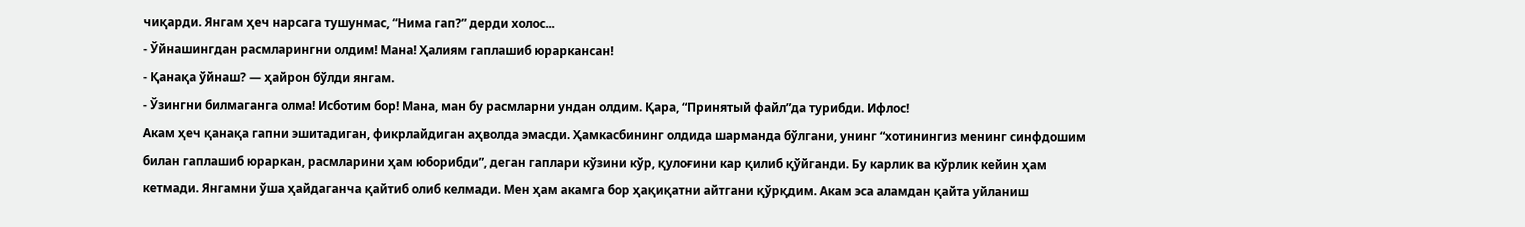чиқарди. Янгам ҳеч нарсага тушунмас, “Нима гап?” дерди холос...
- Ўйнашингдан расмларингни олдим! Мана! Ҳалиям гаплашиб юраркансан!
- Қанақа ўйнаш? — ҳайрон бўлди янгам.
- Ўзингни билмаганга олма! Исботим бор! Мана, ман бу расмларни ундан олдим. Қара, “Принятый файл”да турибди. Ифлос!
Акам ҳеч қанақа гапни эшитадиган, фикрлайдиган аҳволда эмасди. Ҳамкасбининг олдида шарманда бўлгани, унинг “хотинингиз менинг синфдошим билан гаплашиб юраркан, расмларини ҳам юборибди”, деган гаплари кўзини кўр, қулоғини кар қилиб қўйганди. Бу карлик ва кўрлик кейин ҳам кетмади. Янгамни ўша ҳайдаганча қайтиб олиб келмади. Мен ҳам акамга бор ҳақиқатни айтгани қўрқдим. Акам эса аламдан қайта уйланиш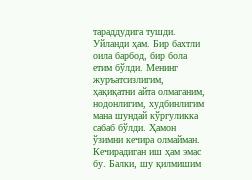тараддудига тушди. Уйланди ҳам. Бир бахтли оила барбод, бир бола етим бўлди. Менинг журъатсизлигим, ҳақиқатни айта олмаганим, нодонлигим, худбинлигим мана шундай кўргуликка сабаб бўлди. Ҳамон ўзимни кечира олмайман. Кечирадиган иш ҳам эмас бу. Балки, шу қилмишим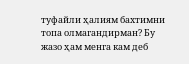туфайли ҳалиям бахтимни топа олмагандирман? Бу жазо ҳам менга кам деб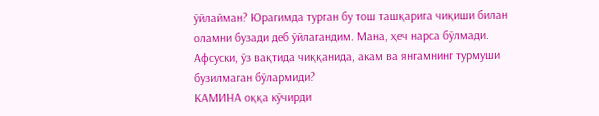ўйлайман? Юрагимда турган бу тош ташқарига чиқиши билан оламни бузади деб ўйлагандим. Мана, ҳеч нарса бўлмади. Афсуски, ўз вақтида чиққанида, акам ва янгамнинг турмуши бузилмаган бўлармиди?
КАМИНА оққа кўчирди